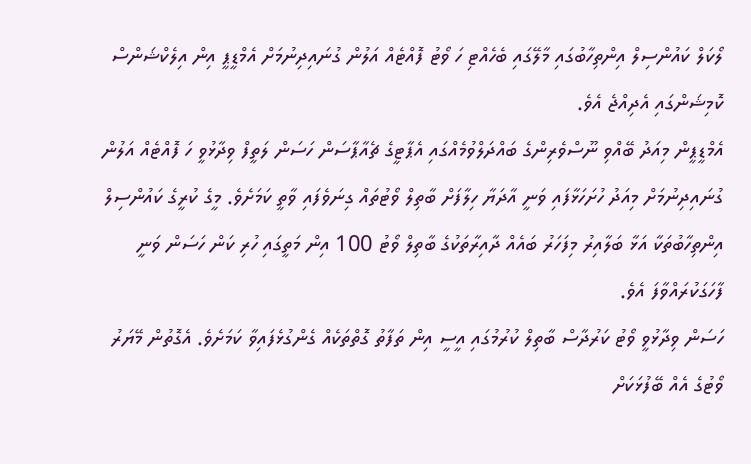ލޯކަލް ކައުންސިލް އިންތިހާބުގައި މާލޭގައި ބެހެއްޓި ހަ ވޯޓު ފޮއްޓެއް އަލުން ގުނައިދިނުމަށް އެމްޑީޕީ އިން އިލެކްޝަންސް ކޮމިޝަންގައި އެދިއްޖެ އެވެ.
އެމްޑީޕީން މިއަދު ބޭއްވި ނޫސްވެރިންގެ ބައްދަލްވުމެއްގައި އެޕާޓީގެ ޗެއާޕާސަން ހަސަން ލަތީފް ވިދާޅުވީ ހަ ފޮއްޓެއް އަލުން ގުނައިދިނުމަށް މިއަދު ހުށަހަޅާފައި ވަނީ އާދަޔާ ހިލާފަށް ބާތިލް ވޯޓުތައް ގިނަވެފައި ވާތީ ކަމަށެވެ. މީގެ ކުރީގެ ކައުންސިލް އިންތިހާބުތަކާ އަޅާ ބަލާއިރު މިފަހަރު ބައެއް ދާއިރާތަކުގެ ބާތިލް ވޯޓު 100 އިން މަތީގައި ހުރި ކަން ހަސަން ވަނީ ފާހަގަކުރައްވާފަ އެވެ.
ހަސަން ވިދާޅުވީ ވޯޓު ކަރުދާސް ބާތިލް ކުރުމުގައި އީސީ އިން ތަފާތު ގޮތްތަކެއް ގެންގުޅެފައިވާ ކަމަށެވެ. އެގޮތުން މޭޔަރު ވޯޓުގެ އެއް ބޭފުޅަކަށް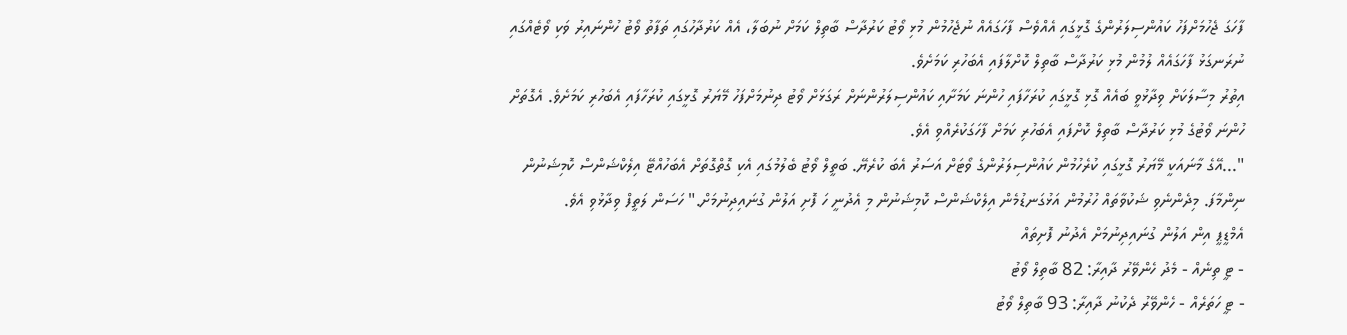ފާހަގަ ޖެހުމަށްފަހު ކައުންސިލަރުންގެ ގޮޅީގައި އެއްވެސް ފާހަގައެއް ނުޖެހުމުން މުޅި ވޯޓު ކަރުދާސް ބާތިލް ކަމަށް ނުބަލާ، އެއް ކަރުދާހުގައި ތަފާތު ވޯޓު ހުންނައިރު ވަކި ވޯޓެއްގައި ނުރަނގަޅު ފާހަގައެއް ލުމުން މުޅި ކަރުދާސް ބާތިލް ކޮށްލާފައި އެބަހުރި ކަމަށެވެ.
އިތުރު މިސާލަކަށް ވިދާޅުވީ ބައެއް ގޮޅި ގޮޅީގައި ކުރަހާފައި ހުންނަ ކަމަށާއި ކައުންސިލަރުންނަށް ރަގަޅަށް ވޯޓު ދިނުމަށްފަހު މޭޔަރު ގޮޅީގައި ކުރަހާފައި އެބަހުރި ކަމަށެވެ. އެގޮތަށް ހުންނަ ވޯޓުގެ މުޅި ކަރުދާސް ބާތިލް ކޮށްފައި އެބަހުރި ކަމަށް ފާހަގަކުރެއްވި އެވެ.
"...އޭގެ މާނައަކީ މޭޔަރު ގޮޅީގައި ކުރެހުމުން ކައުންސިލަރުންގެ ވޯޓަށް އަސަރު އެބަ ކުރެޔޭ. ބަތީލް ވޯޓު ބެލުމުގައި އެކި ގޮތްގޮތަށް އެބަހުއްޓޭ އިލެކްޝަންސް ކޮމިޝަނުން ނިންމާފަ. މިދެންނެވި ޝަކުވާތައް ހުރުމުން އަޅުގަނޑުމެން އިލެކްޝަންސް ކޮމިޝަނުން މި އެދުނީ ހަ ފޮށި އަލުން ގުނައިދިނުމަށް." ހަސަން ލަތީފް ވިދާޅުވި އެވެ.
އެމްޑީޕީ އިން އަލުން ގުނައިދިނުމަށް އެދުނު ފޮށިތައް
- ޓީ ތިނެއް - މެދު ހެންވޭރު ދާއިރާ: 82 ބާތިލް ވޯޓު
- ޓީ ހަތަރެއް - ހެންވޭރު ދެކުނު ދާއިރާ: 93 ބާތިލް ވޯޓު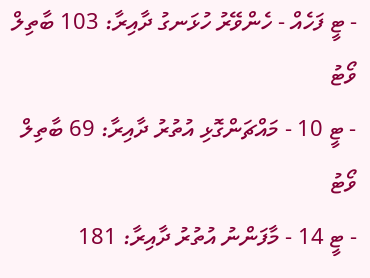- ޓީ ފަހެއް - ހެންވޭރު ހުޅަނގު ދާއިރާ: 103 ބާތިލް ވޯޓު
- ޓީ 10 - މައްޗަންގޮޅި އުތުރު ދާއިރާ: 69 ބާތިލް ވޯޓު
- ޓީ 14 - މާފަންނު އުތުރު ދާއިރާ: 181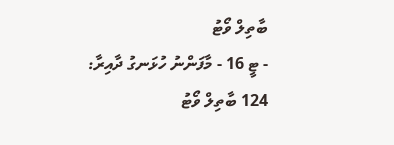ބާތިލް ވޯޓު
- ޓީ 16 - މާފަންނު ހުޅަނގު ދާއިރާ: 124 ބާތިލް ވޯޓު